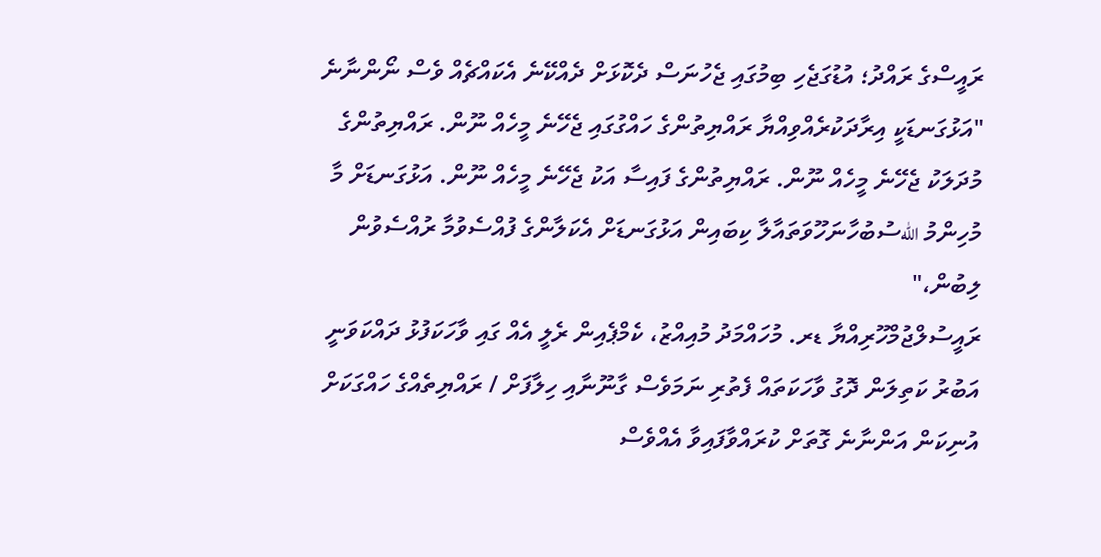ރައީސްގެ ރައްދު؛ އުޑުގަޖެހި ބިމުގައި ޖެހުނަސް ދެކޮޅަށް ދެއްކޭނެ އެކައްޗެއް ވެސް ނޯންނާނެ
"އަޅުގަނޑަކީ އިރާދަކުރެއްވިއްޔާ ރައްޔިތުންގެ ހައްގުގައި ޖެހޭނެ މީހެއް ނޫން. ރައްޔިތުންގެ މުދަލަކު ޖެހޭނެ މީހެއް ނޫން. ރައްޔިތުންގެ ފައިސާ އަކު ޖެހޭނެ މީހެއް ނޫން. އަޅުގަނޑަށް މާ މުހިންމު اللهސުބުހާނަހޫވަތައާލާ ކިބައިން އަޅުގަނޑަށް އެކަލާންގެ ފުއްސެވުމާ ރުއްސެވުން ލިބުން،"
ރައީސުލްޖުމްހޫރިއްޔާ ޑރ. މުހައްމަދު މުއިއްޒު، ކެމްޕެއިން ރެލީ އެއް ގައި ވާހަކަފުޅު ދައްކަވަނީ
އަބުރު ކަތިލަން ދޮގު ވާހަކަތައް ފެތުރި ނަމަވެސް ގާނޫނާއި ހިލާފަށް / ރައްޔިތެއްގެ ހައްގަކަށް އުނިކަން އަންނާނެ ގޮތަށް ކުރައްވާފައިވާ އެއްވެސް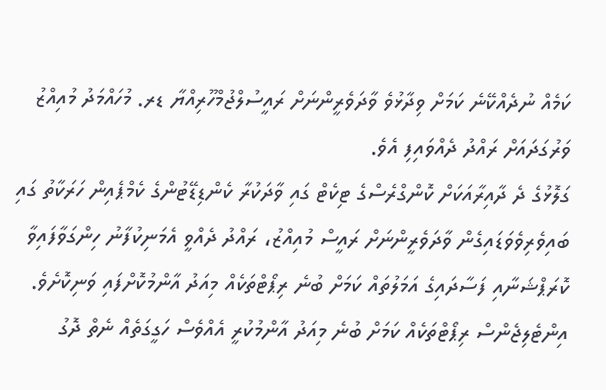ކަމެއް ނުދެއްކޭނެ ކަމަށް ވިދާޅުވެ ވާދަވެރީންނަށް ރައީސުލްޖުމްހޫރިއްޔާ ޑރ. މުހައްމަދު މުއިއްޒު ވަރުގަދައަށް ރައްދު ދެއްވައިފި އެވެ.
ގަލޮޅުގެ ދެ ދާއިރާއަކަށް ކޮންގްރެސްގެ ޓިކެޓް ގައި ވާދަކުރާ ކެންޑިޑޭޓުންގެ ކެމްޕެއިން ހަރަކާތު ގައި ބައިވެރިވެވަޑައިގެން ވާދަވެރީންނަށް ރައީސް މުއިއްޒު، ރައްދު ދެއްވީ އެމަނިކުފާނު ހިންގަވާފައިވާ ކޮރަޕްޝަނާއި ފަސާދައިގެ އަމަލުތައް ކަމަށް ބުނެ ރިޕޯޓްތަކެއް މިއަދު އާންމުކޮށްފައި ވަނިކޮށެވެ.
އިންޓެލިޖެންސް ރިޕޯޓްތަކެއް ކަމަށް ބުނެ މިއަދު އާންމުކުރީ އެއްވެސް ހަގީގަތެއް ނެތް ދޮގު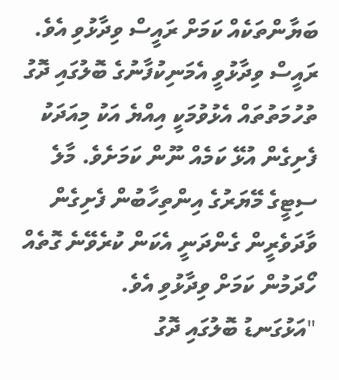ބަޔާންތަކެއް ކަމަށް ރައީސް ވިދާޅުވި އެވެ. ރައީސް ވިދާޅުވީ އެމަނިކުފާނުގެ ބޮލުގައި ދޮގު ތުހުމަތުތައް އެޅުވުމަކީ އިއްޔެ އަކު މިއަދަކު ފެށިގެން އުޅޭ ކަމެއް ނޫން ކަމަށެވެ. މާލެ ސިޓީގެ މޭޔަރުގެ އިންތިހާބުން ފެށިގެން ވާދަވެރީން ގެންދަނީ އެކަން ކުރެވޭނެ ގޮތެއް ހޯދަމުން ކަމަށް ވިދާޅުވި އެވެ.
"އަޅުގަނޑު ބޮލުގައި ދޮގު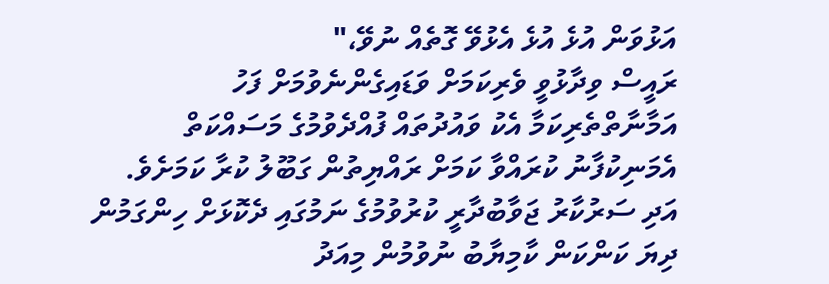އަޅުވަން އުޅެ އުޅެ އެޅުވޭ ގޮތެއް ނުވޭ،"
ރައީސް ވިދާޅުވީ ވެރިކަމަށް ވަޑައިގެންނެވުމަށް ފަހު އަމާނާތްތެރިކަމާ އެކު ވައުދުތައް ފުއްދެވުމުގެ މަސައްކަތް އެމަނިކުފާނު ކުރައްވާ ކަމަށް ރައްޔިތުން ގަބޫލު ކުރާ ކަމަށެވެ. އަދި ސަރުކާރު ޖަވާބުދާރީ ކުރުވުމުގެ ނަމުގައި ދެކޮޅަށް ހިންގަމުން ދިޔަ ކަންކަން ކާމިޔާބު ނުވުމުން މިއަދު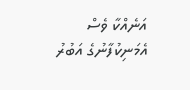އަނެއްކާ ވެސް އެމަނިކުފާނުގެ އަބުރު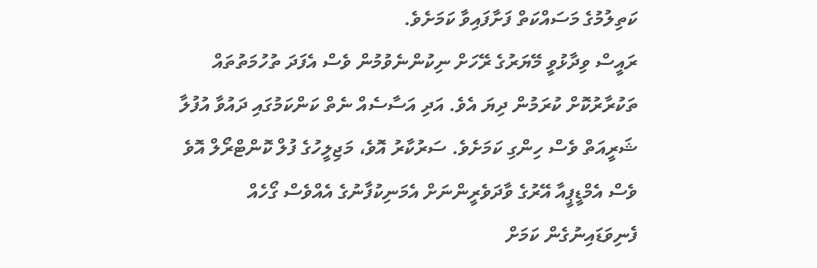ކަތިލުމުގެ މަސައްކަތް ފަށާފައިވާ ކަމަށެވެ.
ރައީސް ވިދާޅުވީ މޭޔަރުގެ ރޭހަށް ނިކުންނެވުމުން ވެސް އެފަދަ ތުހުމަތުތައް ތަކުރާރުކޮށް ކުރަމުން ދިޔަ އެވެ. އަދި އަސާސެއް ނެތް ކަންކަމުގައި ދައުވާ އުފުލާ ޝަރީއަތް ވެސް ހިންގި ކަމަށެވެ. ސަރުކާރު އޮވެ، މަޖިލީހުގެ ފުލް ކޮންޓްރޯލް އޮވެ ވެސް އެމްޑީޕީއާ އޭރުގެ ވާދަވެރީންނަށް އެމަނިކުފާނުގެ އެއްވެސް ގޯހެއް ފެނިވަޑައިނުގެން ކަމަށް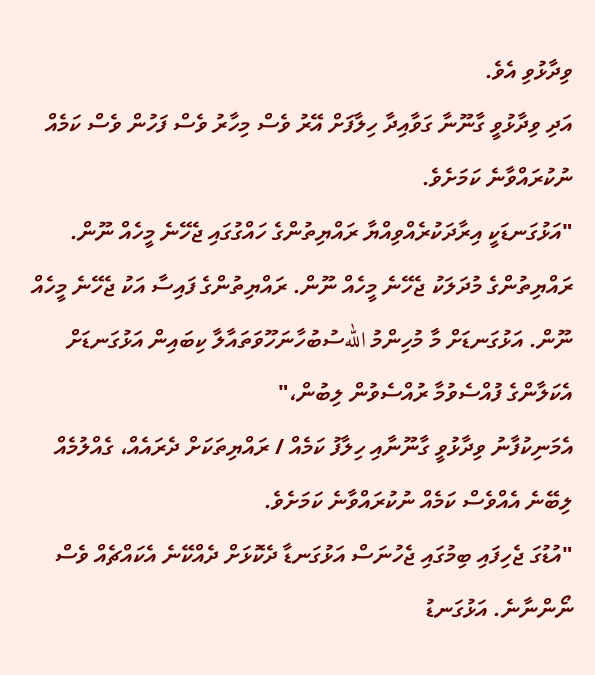ވިދާޅުވި އެވެ.
އަދި ވިދާޅުވީ ގާނޫނާ ގަވާއިދާ ހިލާފަށް އޭރު ވެސް މިހާރު ވެސް ފަހުން ވެސް ކަމެއް ނުކުރައްވާނެ ކަމަށެވެ.
"އަޅުގަނޑަކީ އިރާދަކުރެއްވިއްޔާ ރައްޔިތުންގެ ހައްގުގައި ޖެހޭނެ މީހެއް ނޫން. ރައްޔިތުންގެ މުދަލަކު ޖެހޭނެ މީހެއް ނޫން. ރައްޔިތުންގެ ފައިސާ އަކު ޖެހޭނެ މީހެއް ނޫން. އަޅުގަނޑަށް މާ މުހިންމު اللهސުބުހާނަހޫވަތައާލާ ކިބައިން އަޅުގަނޑަށް އެކަލާންގެ ފުއްސެވުމާ ރުއްސެވުން ލިބުން،"
އެމަނިކުފާނު ވިދާޅުވީ ގާނޫނާއި ހިލާފު ކަމެއް / ރައްޔިތަކަށް ދެރައެއް، ގެއްލުމެއް ލިބޭނެ އެއްވެސް ކަމެއް ނުކުރައްވާނެ ކަމަށެވެ.
"އުޑުގަ ޖެހިފައި ބިމުގައި ޖެހުނަސް އަޅުގަނޑާ ދެކޮޅަށް ދެއްކޭނެ އެކައްޗެއް ވެސް ނޯންނާނެ. އަޅުގަނޑު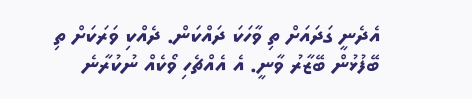އެދެނީ ގަދައަށް ތި ވާހަކަ ދައްކަން. ދެއްކި ވަރަކަށް ތި ބޭފުޅުން ބޭޒާރު ވާނީ. އެ އެއްޗެހި ވޯކެއް ނުކުރާނެ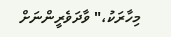މިހާރަކު،" ވާދަވެރީންނަށް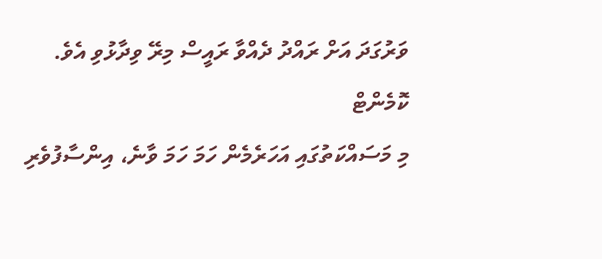ވަރުގަދަ އަށް ރައްދު ދެއްވާ ރައީސް މިރޭ ވިދާޅުވި އެވެ.
ކޮމެންޓް
މި މަސައްކަތުގައި އަހަރެމެން ހަމަ ހަމަ ވާނެ، އިންސާފުވެރި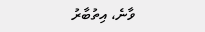ވާނެ، އިތުބާރު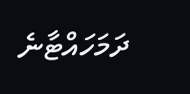ދަމަހައްޓާނެ